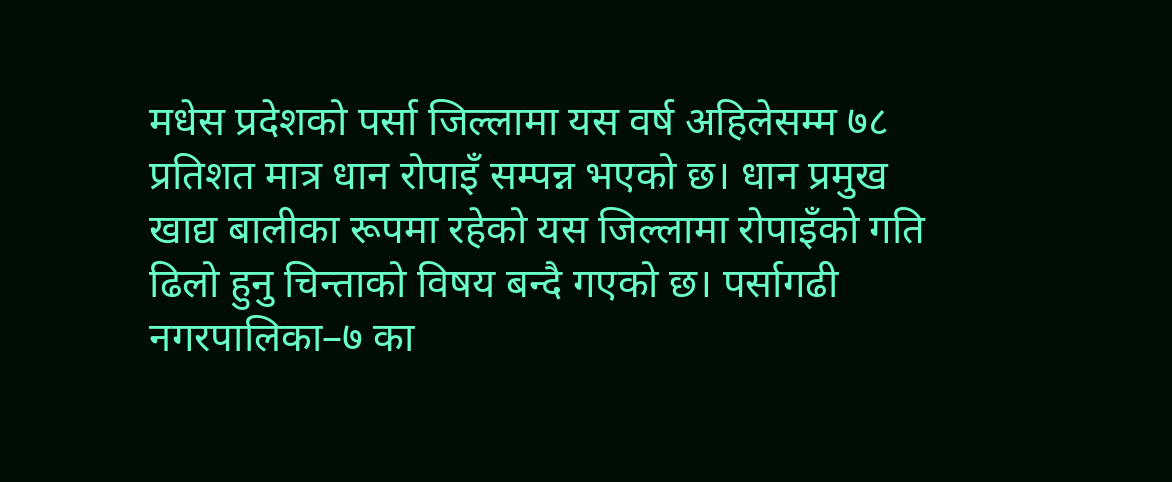मधेस प्रदेशको पर्सा जिल्लामा यस वर्ष अहिलेसम्म ७८ प्रतिशत मात्र धान रोपाइँ सम्पन्न भएको छ। धान प्रमुख खाद्य बालीका रूपमा रहेको यस जिल्लामा रोपाइँको गति ढिलो हुनु चिन्ताको विषय बन्दै गएको छ। पर्सागढी नगरपालिका–७ का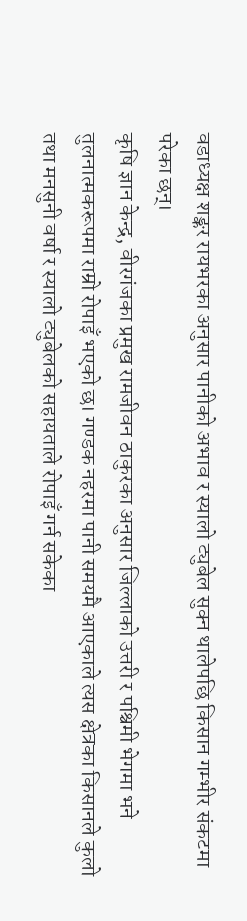वडाध्यक्ष शङ्कर रायभरका अनुसार पानीको अभाव र स्यालो ट्युबेल सुक्न थालेपछि किसान गम्भीर संकटमा परेका छन्।
कृषि ज्ञान केन्द्र, वीरगंजका प्रमुख रामजीवन ठाकुरका अनुसार जिल्लाको उत्तरी र पश्चिमी भेगमा भने तुलनात्मकरूपमा राम्रो रोपाइँ भएको छ। गण्डक नहरमा पानी समयमै आएकाले त्यस क्षेत्रका किसानले कुलो तथा मनसुनी वर्षा र स्यालो ट्युबेलको सहायताले रोपाइँ गर्न सकेका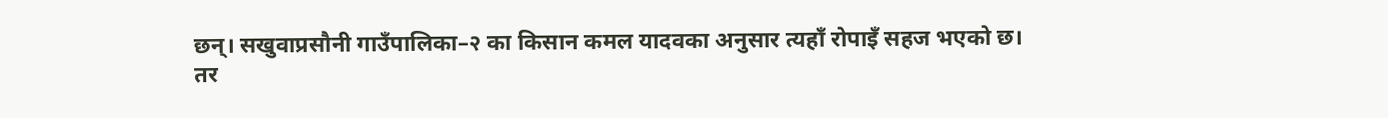छन्। सखुवाप्रसौनी गाउँपालिका–२ का किसान कमल यादवका अनुसार त्यहाँ रोपाइँ सहज भएको छ।
तर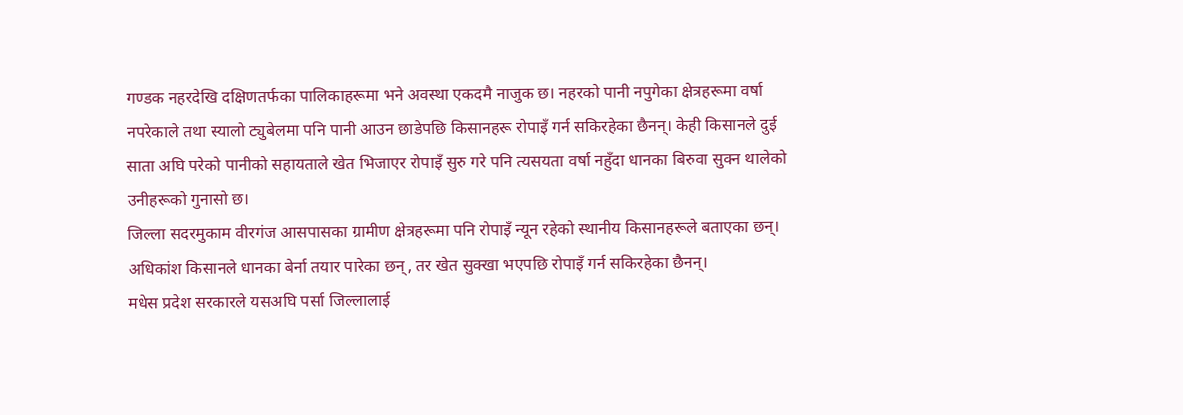गण्डक नहरदेखि दक्षिणतर्फका पालिकाहरूमा भने अवस्था एकदमै नाजुक छ। नहरको पानी नपुगेका क्षेत्रहरूमा वर्षा नपरेकाले तथा स्यालो ट्युबेलमा पनि पानी आउन छाडेपछि किसानहरू रोपाइँ गर्न सकिरहेका छैनन्। केही किसानले दुई साता अघि परेको पानीको सहायताले खेत भिजाएर रोपाइँ सुरु गरे पनि त्यसयता वर्षा नहुँदा धानका बिरुवा सुक्न थालेको उनीहरूको गुनासो छ।
जिल्ला सदरमुकाम वीरगंज आसपासका ग्रामीण क्षेत्रहरूमा पनि रोपाइँ न्यून रहेको स्थानीय किसानहरूले बताएका छन्। अधिकांश किसानले धानका बेर्ना तयार पारेका छन्, तर खेत सुक्खा भएपछि रोपाइँ गर्न सकिरहेका छैनन्।
मधेस प्रदेश सरकारले यसअघि पर्सा जिल्लालाई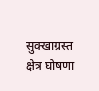सुक्खाग्रस्त क्षेत्र घोषणा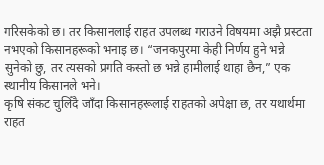गरिसकेको छ। तर किसानलाई राहत उपलब्ध गराउने विषयमा अझै प्रस्टता नभएको किसानहरूको भनाइ छ। “जनकपुरमा केही निर्णय हुने भन्ने सुनेको छु, तर त्यसको प्रगति कस्तो छ भन्ने हामीलाई थाहा छैन,” एक स्थानीय किसानले भने।
कृषि संकट चुलिँदै जाँदा किसानहरूलाई राहतको अपेक्षा छ, तर यथार्थमा राहत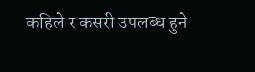कहिले र कसरी उपलब्ध हुने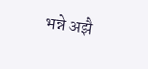भन्ने अझै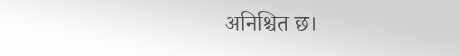अनिश्चित छ।